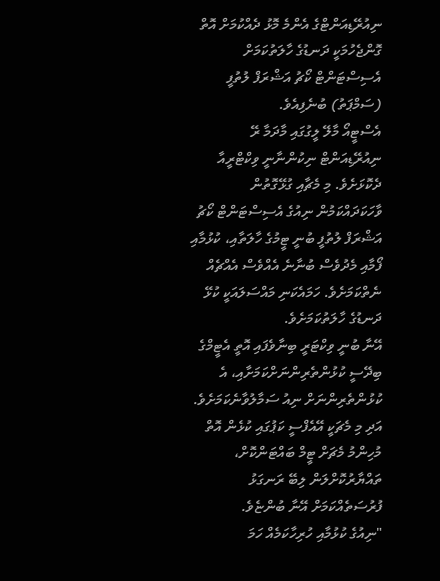ނިއުރޭޑިއަންޓްގެ އެންމެ މޮޅު ދެއްކުމަށް އޮތް ގޮންޖެހުމަކީ ދަނޑުގެ ހާލަތުކަމަށް އެސިސްޓަންޓް ކޯޗު އަޝްރަފް ލުތުފީ (ސަމްޕަތު) ބުނެފިއެވެ.
އެސްޓީއޯ މާލޭ ލީގުގައި މާދަމާ ރޭ ނިއުރޭޑިއަންޓް ނިކުންނާނީ ވިކްޓްރީއާ ދެކޮޅަށެވެ. މި މެޗާއި ގުޅޭގޮތުން ވާހަކަދައްކަމުން ނިއުގެ އެސިސްޓަންޓް ކޯޗު އަޝްރަފް ލުތުފީ ބުނީ ޓީމުގެ ހާލަތާއި، ކުޅުމާއި ފޯމާއި މެދުވެސް ބުނާނެ އެއްވެސް އެއްޗެއް ނެތްކަމަށެވެ. ހަމައެކަނި މައްސަލައަކީ ކުޅޭ ދަނޑުގެ ހާލަތުކަމަށެވެ.
އޭނާ ބުނީ ވިކްޓަރީ ބިނާވެފައި އޮތީ އެޓީމްގެ ބިދޭސީ ކުޅުންތެރިންނަށްކަމަށާއި، އެ ކުޅުންތެރިންނަށް ނިއު ސަމާލުވާނެކަމަށެވެ. އަދި މި މެޗަކީ އޭއެފްސީ ކަޕުގައި ކުޅެން އޮތް މުހިންމު މެޗަށް ޓީމް ބައްޓަންކޮށް، ތައްޔާރުކޮށްލަން ލިބޭ ރަނގަޅު ފުރުސަތެއްކަމަށް އޭނާ ބުންޏެވެ.
"ނިއުގެ ކުޅުމާއި ހުރިހާކަމެއް ހަމަ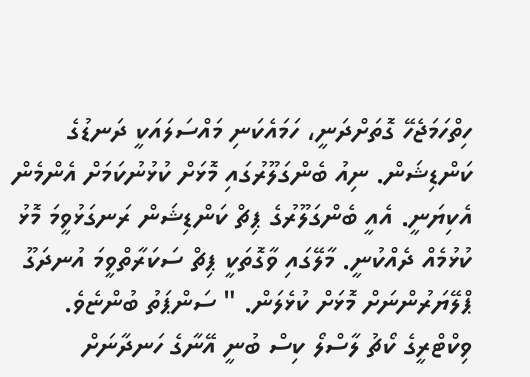ހިތްހަމަޖެހޭ ގޮތަށްދަނީ، ހަމައެކަނި މައްސަލައަކީ ދަނޑުގެ ކަންޑިޝަން. ނިއު ބެންގަލޫރުގައި މޮޅަށް ކުޅުނުކަމަށް އެންމެން އެކިޔަނީ. އެއީ ބެންގަލޫރުގެ ޕިޗް ކަންޑިޝަން ރަނގަޅުވީމަ މޮޅު ކުޅުމެއް ދެއްކުނީ. މާލޭގައި ވާގޮތަކީ ޕިޗް ސަކަރާތްވީމަ އުނދަގޫ ޕްލޭޔަރުންނަށް މޮޅަށް ކުޅެލަން. " ސަންޕަތު ބުންޏެވެ.
ވިކްޓްރީގެ ކޯޗު ލާސްލޯ ކިސް ބުނީ އޭނާގެ ހަނދާނަށް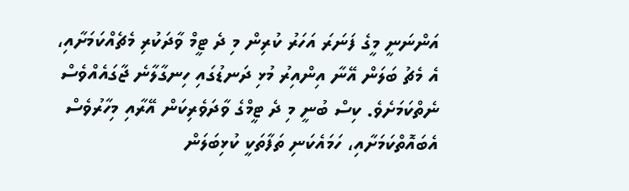އަންނަނީ މީގެ ފަނަރަ އަހަރު ކުރިން މި ދެ ޓީމް ވާދަކުރި މެޗެއްކަމަށާއި، އެ މެޗު ބަލަން އޭނާ އިންއިރު މުޅި ދަނޑުގައި ހިނގާލާނެ ޖާގައެއްވެސް ނެތްކަމަށެވެ. ކިސް ބުނީ މި ދެ ޓީމްގެ ވާދަވެރިކަން އޭރާއި މިހާރުވެސް އެބައޮތްކަމަށާއި، ހަމައެކަނި ތަފާތަކީ ކުޅިބަލަން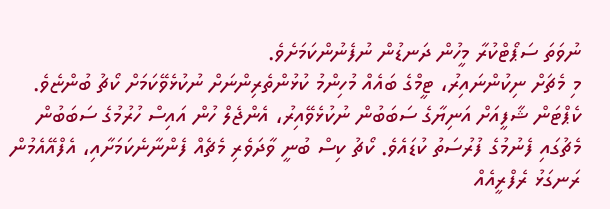ނުވަތަ ސަޕޯޓްކުރާ މީހުން ދަނޑުން ނުފެނުންކަމަށެވެ.
މި މެޗަށް ނިކުންނައިރު، ޓީމްގެ ބައެއް މުހިންމު ކުޅުންތެރިންނަށް ނުކުޅެވޭކަމަށް ކޯޗު ބުންޏެވެ. ކެޕްޓަން ޝާފީއަށް އަނިޔާގެ ސަބަބުން ނުކުޅެވޭއިރު، އެންޖެލް ހުން އައިސް ހުރުމުގެ ސަބަބުން މެޗުގައި ފެނުމުގެ ފުރުސަތު ކުޑައެވެ. ކޯޗު ކިސް ބުނީ ވާދަވެރި މެޗެއް ފެންނާނެކަމަށާއި، އެފްއޭއެމުން ރަނގަޅު ރެފްރީއެއް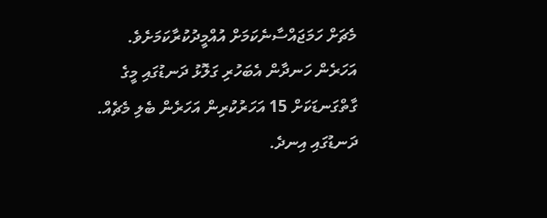މެޗަށް ހަމަޖައްސާނެކަމަށް އުއްމީދުކުރާކަމަށެވެ.
އަހަރެން ހަނދާން އެބަހުރި ގަލޮޅު ދަނޑުގައި މީގެ ގާތްގަނޑަކަށް 15 އަހަރުކުރިން އަހަރެން ބެލި މެޗެއް. ދަނޑުގައި އިނދެ.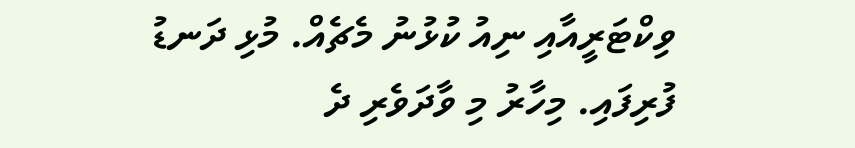ވިކްޓަރީއާއި ނިއު ކުޅުނު މެޗެއް. މުޅި ދަނޑު ފުރިފައި. މިހާރު މި ވާދަވެރި ދެ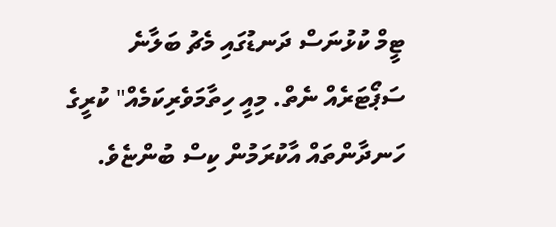ޓީމް ކުޅުނަސް ދަނޑުގައި މެޗު ބަލާނެ ސަޕޯޓަރެއް ނެތް. މިއީ ހިތާމަވެރިކަމެއް" ކުރީގެ ހަނދާންތައް އާކުރަމުން ކިސް ބުންޏެވެ.